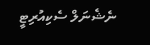ނެޝެނަލް ސެކިއުރިޓީ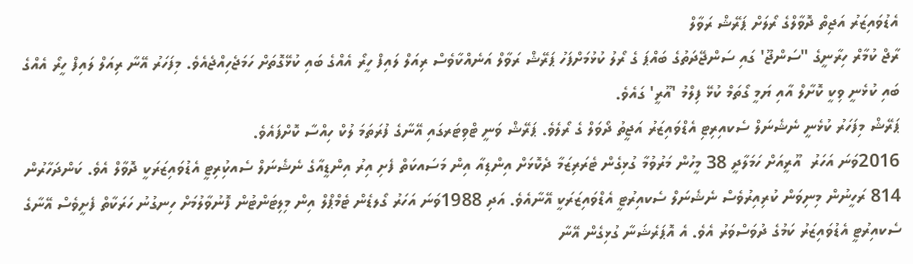އެޑުވައިޒަރު އަޖިތް ދޮވާލްގެ ރޯލަށް ޕަރޭޝް ރަވާލް
ރާޖް ކުމާރް ހިރާނީގެ "ސަންޖޫ' ގައި ސަންޖޭދަތުގެ ބައްޕަ ގެ ރޯލު ކުޅުމަށްފަހު ޕަރޭޝް ރަވާލް އަނެއްކާވެސް ރިއަލް ލައިފް ހީރޯ އެއްގެ ބައި ކުޅޭގޮތަށް ހަމަޖެހިއްޖެއެވެ. މިފަހަރު އޭނާ ރިއަލް ލައިފް ހީރޯ އެއްގެ ބައި ކުޅެނީ ވިކީ ކޮށާލް އާއި ޔަމީ ގޯތަމް ކުޅޭ ފިލްމު 'އޫރީ' ގައެވެ.
ޕަރޭޝް މިފަހަރު ކުޅެނީ ނެޝެނަލް ސެކއިރިޓި އެޑްވައިޒަރު އަޖީތު ދޯވަލް ގެ ރޯލެވެ. ޕަރޭޝް ވަނީ ޓްވިޓަރގައި އޭނާގެ ފުރަތަމަ ލުކް ހިއްސާ ކޮށްފައެވެ.
2016ވަނަ އަހަރު  އޫރީއަށް ހަމަލާދީ 38 މީހުން މަރުވުމާ ގުޅިގެން ޓެރަރިޒަމާ ދެކޮޅަށް އިންޑިއާ އިން މަސައކަތް ފެށި އިރު އިންޑީއާގެ ނެޝެނަލް ސެއކިުރިޓީ އެޑުވައިޒަރަކީ ދޮވާލް އެވެ. ކަންދަހާރުން 814 ރަހީނުން މިނިވަން ކުރިއިރުވެސް ނެޝެނަލް ސެކއިރުޓީ އެޑްވައިޒަރަކީ އޭނާއެވެ. އަދި 1988ވަނަ އަހަރު ގޯލޑެން ޓެމްޕްލް އިން މިލިޓަންޓުން ފޮނުވާލުމަށް ހިނގުނު ހަރަކާތް ފެށީވެސް އޭނާގެ ސެކއިރުޓީ އެޑުވައިޒަރު ކަމުގެ ދުވަސްވަރު އެވެ. އެ އޮޕަރެޝަނާ ގުޅިގެން އޭނާ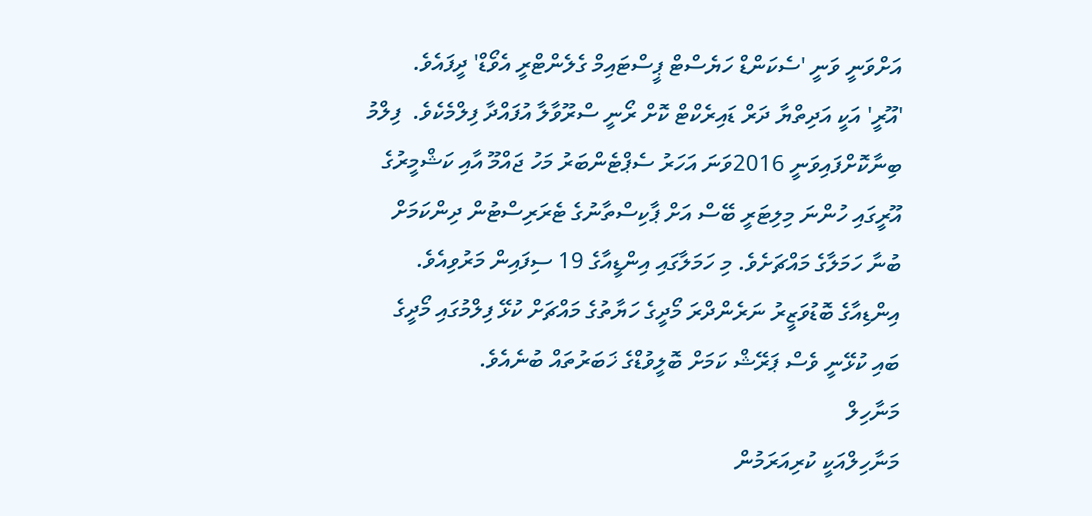އަށްވަނީ ވަނީ 'ސެކަންޑް ހަޔެސްޓް ޕީސްޓައިމް ގެލެންޓްރީ އެވޯޑް' ދީފައެވެ.
'އޫރީ' އަކީ އަދިތްޔާ ދަރް ޑައިރެކްޓް ކޮށް ރޯނީ ސްރޫވާލާ އުފައްދާ ފިލްމެކެވެ.  ފިލްމު ބިނާކޮށްފައިވަނީ 2016ވަނަ އަހަރު ސެޕްޓެންބަރު މަހު ޖައްމޫ އާއި ކަޝްމީރުގެ އޫރީގައި ހުންނަ މިލިޓަރީ ބޭސް އަށް ޕާކިސްތާނުގެ ޓެރަރިސްޓުން ދިންކަމަށް ބުނާ ހަމަލާގެ މައްޗަށެވެ. މި ހަމަލާގައި އިންޑީއާގެ 19 ސިފައިން މަރުވިއެވެ.
އިންޑިއާގެ ބޮޑުވަޒީރު ނަރެންދްރަ މޯދީގެ ހަޔާތުގެ މައްޗަށް ކުޅޭ ފިލްމުގައި މޯދީގެ ބައި ކުޅޭނީ ވެސް ޕަރޭޝް ކަމަށް ބޮލީވުޑްގެ ޚަބަރުތައް ބުނެއެވެ.
މަނާހިލް
މަނާހިލްއަކީ ކުރިއަރަމުން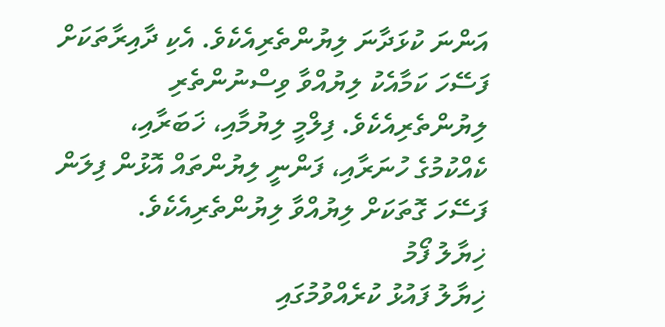އަންނަ ކުޅަދާނަ ލިޔުންތެރިއެކެވެ. އެކި ދާއިރާތަކަށް ފަސޭހަ ކަމާއެކު ލިޔުއްވާ ވިސްނުންތެރި ލިޔުންތެރިއެކެވެ. ފިލްމީ ލިޔުމާއި، ޚަބަރާއި، ކެއްކުމުގެ ހުނަރާއި، ފަންނީ ލިޔުންތައް އޮޅުން ފިލަން ފަސޭހަ ގޮތަކަށް ލިޔުއްވާ ލިޔުންތެރިއެކެވެ.
ޚިޔާލު ފޯމު
ޚިޔާލު ފައުޅު ކުރެއްވުމުގައި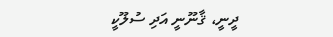ދީނީ، ޤާނޫނީ އަދި ސުލޫކީ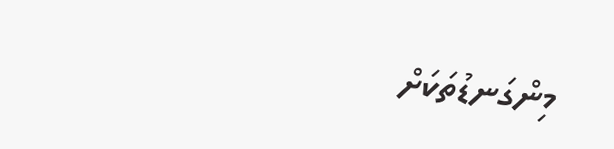މިންގަނޑުތަކަށް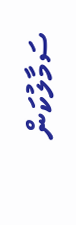ސަމާލުކަން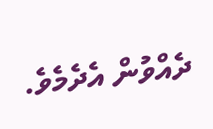ދެއްވުން އެދެމެވެ.